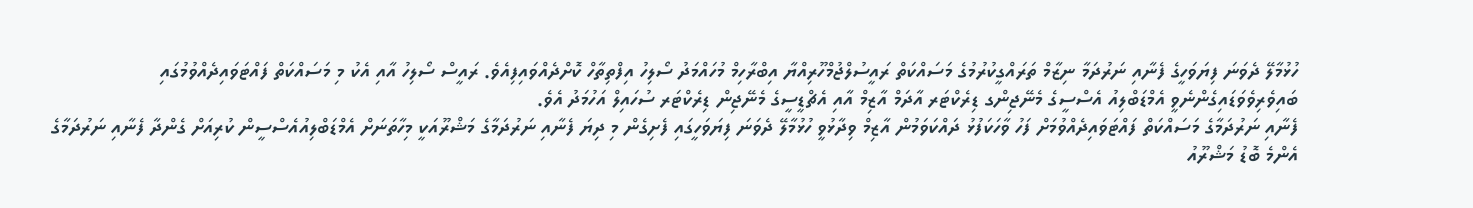ހުޅުމާލޭ ދެވަނަ ފިޔަވަހީގެ ފެނާއި ނަރުދަމާ ނިޒާމް ތަރައްގީކުރުމުގެ މަސައްކަތް ރައީސުލްޖުމްހޫރިއްޔާ އިބްރާހިމް މުހައްމަދު ސޯލިހު އިފްތިތާހް ކޮށްދެއްވައިފިއެވެ. ރައީސް ސޯލިހު އާއި އެކު މި މަސައްކަތް ފައްޓަވައިދެއްވުމުގައި ބައިވެރިވެވަޑައިގެންނެވީ އެމްޑަބްލިއު އެސްސީގެ މެނޭޖިންގ ޑިރެކްޓަރ އާދަމް އާޒިމް އާއި އެޗްޑީސީގެ މެނޭޖިން ޑިރެކްޓަރ ސުހައިލް އަހުމަދު އެވެ.
ފެނާއި ނަރުދަމާގެ މަސައްކަތް ފައްޓަވައިދެއްވުމަށް ފަހު ވާހަކަފުޅު ދައްކަވަމުން އާޒިމް ވިދާޅުވީ ހުޅުމާލޭ ދެވަނަ ފިޔަވަހީގައި ފެށިގެން މި ދިޔަ ފެނާއި ނަރުދަމާގެ މަޝްރޫއަކީ މިހާތަނަށް އެމްޑަބްލިއުއެސްސީން ކުރިއަށް ގެންދާ ފެނާއި ނަރުދަމާގެ އެންމެ ބޮޑު މަޝްރޫއު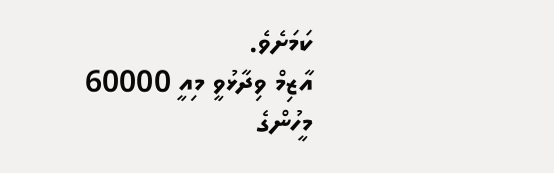ކަމަށެވެ.
އާޒިމް ވިދާޅުވީ މިއީ 60000 މީހުންގެ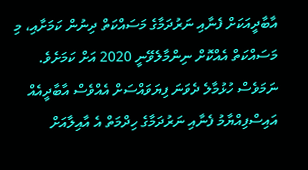އާބާދީއަކަށް ފެނާއި ނަރުދަމާގެ މަސައްކަތް ދިނުން ކަމަށާއި، މި މަސައްކަތް އެއްކޮށް ނިންމާލެވޭނީ 2020 އަށް ކަމަށެވެ. ނަމަވެސް ހުޅުމާލެ ދެވަނަ ފިޔަވައްސަށް އެއްވެސް އާބާދީއެއް އައިސްފިއްޔާމު ފެނާއި ނަރުދަމާގެ ހިދްމަތް އެ އާއިލާއަށް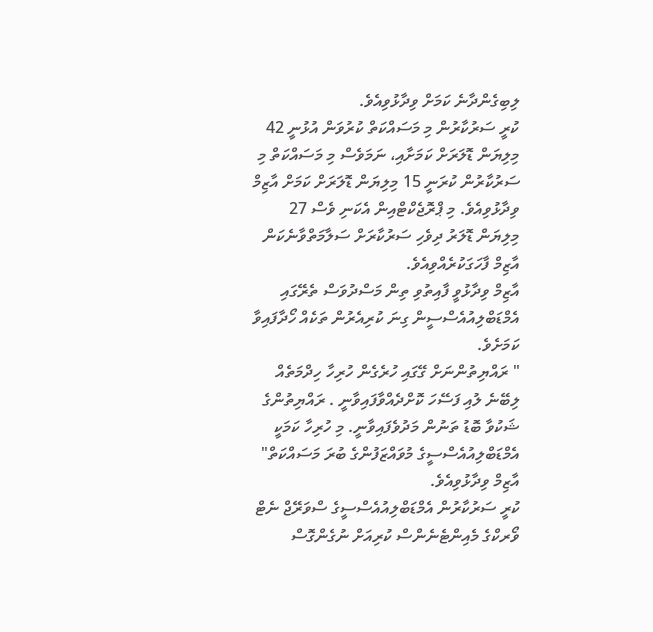ލިބިގެންދާނެ ކަމަށް ވިދާޅުވިއެވެ.
ކުރީ ސަރުކާރުން މި މަސައްކަތް ކުރުވަން އުޅުނީ 42 މިލިޔަން ޑޮލަރަށް ކަމަށާއި، ނަމަވެސް މި މަސައްކަތް މި ސަރުކާރުން ކުރަނީ 15 މިލިޔަން ޑޮލަރަށް ކަމަށް އާޒިމް ވިދާޅުވިއެވެ. މި ޕްރޮޖެކްޓްއިން އެކަނި ވެސް 27 މިލިޔަން ޑޮލަރު ދިވެހި ސަރުކާރަށް ސަލާމަތްވާނެކަން އާޒިމް ފާހަގަކުރެއްވިއެވެ.
އާޒިމް ވިދާޅުވީ ފާއިތުވި ތިން މަސްދުވަސް ތެރޭގައި އެމްޑަބްލިއުއެސްސީން ގިނަ ކުރިއެރުން ތަކެއް ހޯދާފައިވާ ކަމަށެވެ.
" ރައްޔިތުންނަށް ގޭގައި ހުރެގެން ހުރިހާ ހިދްމަތެއް ލިބޭނެ ލުއި ފަސޭހަ ކޮށްދެއްވާފައިވާނީ . ރައްޔިތުންގެ ޝަކުވާ ބޮޑު ތަނުން މަދުވެފައިވާނީ. މި ހުރިހާ ކަމަކީ އެމްޑަބްލިއުއެސްސީގެ މުވައްޒަފުންގެ ބުރަ މަސައްކަތް" އާޒިމް ވިދާޅުވިއެވެ.
ކުރީ ސަރުކާރުން އެމްޑަބްލިއުއެސްސީގެ ސްވަރޭޖް ނެޓް ވޯރކްގެ މެއިންޓެނެންސް ކުރިއަށް ނުގެންގޮސް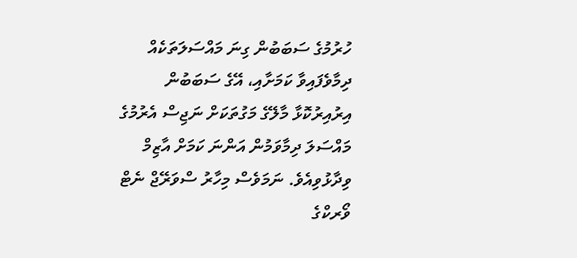ހުރުމުގެ ސަބަބުން ގިނަ މައްސަލަތަކެއް ދިމާވެފައިވާ ކަމަށާއި، އޭގެ ސަބަބުން އިރުއިރުކޮޅާ މާލޭގެ މަގުތަކަށް ނަޖިސް އެރުމުގެ މައްސަލަ ދިމާވަމުން އަންނަ ކަމަށް އާޒިމް ވިދާޅުވިއެވެ. ނަމަވެސް މިހާރު ސްވަރޭޖް ނެޓް ވޯރކްގެ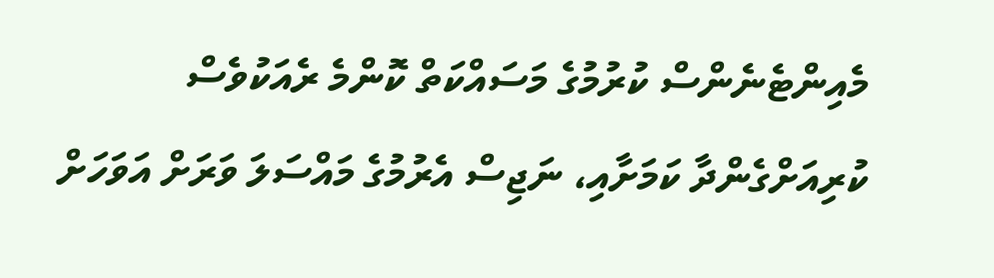މެއިންޓެނެންސް ކުރުމުގެ މަސައްކަތް ކޮންމެ ރެއަކުވެސް ކުރިއަށްގެންދާ ކަމަށާއި، ނަޖިސް އެރުމުގެ މައްސަލަ ވަރަށް އަވަހަށް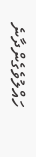ހައްލުވެގެންދާނެ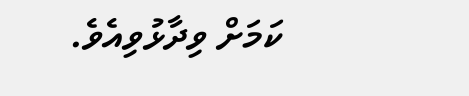ކަމަށް ވިދާޅުވިއެވެ.